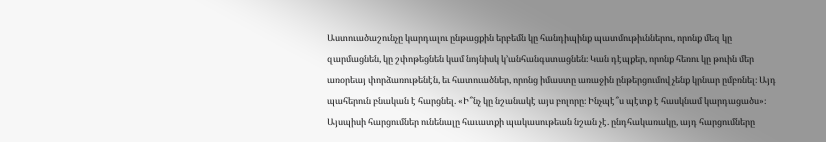Աստուածաշունչը կարդալու ընթացքին երբեմն կը հանդիպինք պատմութիւններու, որոնք մեզ կը զարմացնեն, կը շփոթեցնեն կամ նոյնիսկ կ’անհանգստացնեն։ Կան դէպքեր, որոնք հեռու կը թուին մեր առօրեայ փորձառութենէն, եւ հատուածներ, որոնց իմաստը առաջին ընթերցումով չենք կրնար ըմբռնել։ Այդ պահերուն բնական է հարցնել. «Ի՞նչ կը նշանակէ այս բոլորը։ Ինչպէ՞ս պէտք է հասկնամ կարդացածս»։
Այսպիսի հարցումներ ունենալը հաւատքի պակասութեան նշան չէ. ընդհակառակը, այդ հարցումները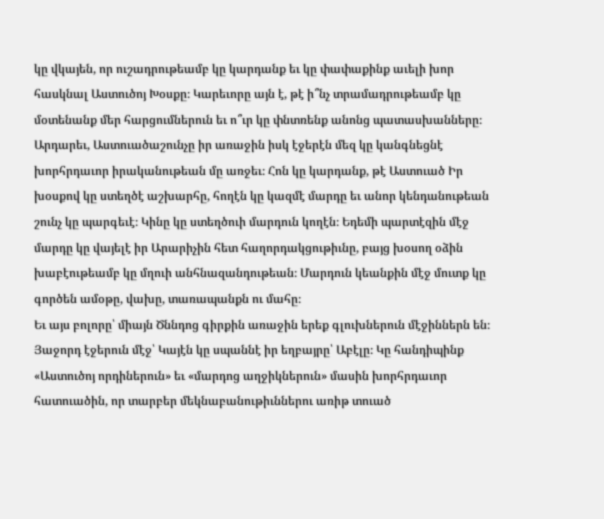կը վկայեն, որ ուշադրութեամբ կը կարդանք եւ կը փափաքինք աւելի խոր հասկնալ Աստուծոյ Խօսքը։ Կարեւորը այն է, թէ ի՞նչ տրամադրութեամբ կը մօտենանք մեր հարցումներուն եւ ո՞ւր կը փնտռենք անոնց պատասխանները։
Արդարեւ, Աստուածաշունչը իր առաջին իսկ էջերէն մեզ կը կանգնեցնէ խորհրդաւոր իրականութեան մը առջեւ։ Հոն կը կարդանք, թէ Աստուած Իր խօսքով կը ստեղծէ աշխարհը, հողէն կը կազմէ մարդը եւ անոր կենդանութեան շունչ կը պարգեւէ։ Կինը կը ստեղծուի մարդուն կողէն։ Եդեմի պարտէզին մէջ մարդը կը վայելէ իր Արարիչին հետ հաղորդակցութիւնը, բայց խօսող օձին խաբէութեամբ կը մղուի անհնազանդութեան։ Մարդուն կեանքին մէջ մուտք կը գործեն ամօթը, վախը, տառապանքն ու մահը։
Եւ այս բոլորը՝ միայն Ծննդոց գիրքին առաջին երեք գլուխներուն մէջիններն են։
Յաջորդ էջերուն մէջ՝ Կայէն կը սպաննէ իր եղբայրը՝ Աբէլը։ Կը հանդիպինք «Աստուծոյ որդիներուն» եւ «մարդոց աղջիկներուն» մասին խորհրդաւոր հատուածին, որ տարբեր մեկնաբանութիւններու առիթ տուած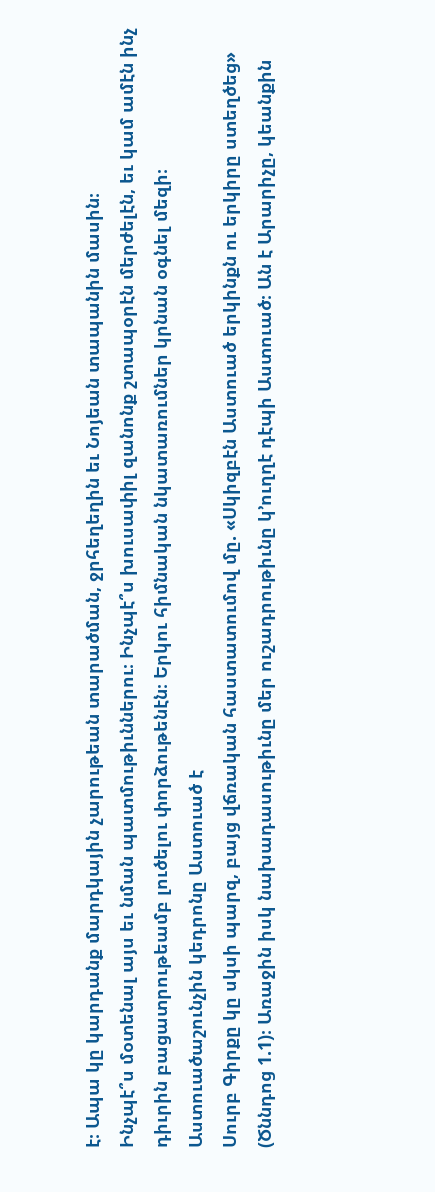է։ Ապա կը կարդանք մարդկային չարութեան տարածման, ջրհեղեղին եւ Նոյեան տապանին մասին։
Ինչպէ՞ս մօտենալ այս եւ նման պատմութիւններու։ Ինչպէ՞ս խուսափիլ զանոնք շտապօրէն մերժելէն, եւ կամ ամէն ինչ դիւրին բացատրութեամբ լուծելու փորձութենէն։ Երկու հիմնական նկատառումներ կրնան օգնել մեզի։
Աստուածաշունչին կեդրոնը Աստուած է
Սուրբ Գիրքը կը սկսի պարզ, բայց վճռական հաստատումով մը. «Սկիզբէն Աստուած երկինքն ու երկիրը ստեղծեց» (Ծննդոց 1.1)։ Առաջին իսկ նախադասութիւնը մեր ուշադրութիւնը կ’ուղղէ դէպի Աստուած։ Ան է Արարիչը, կեանքին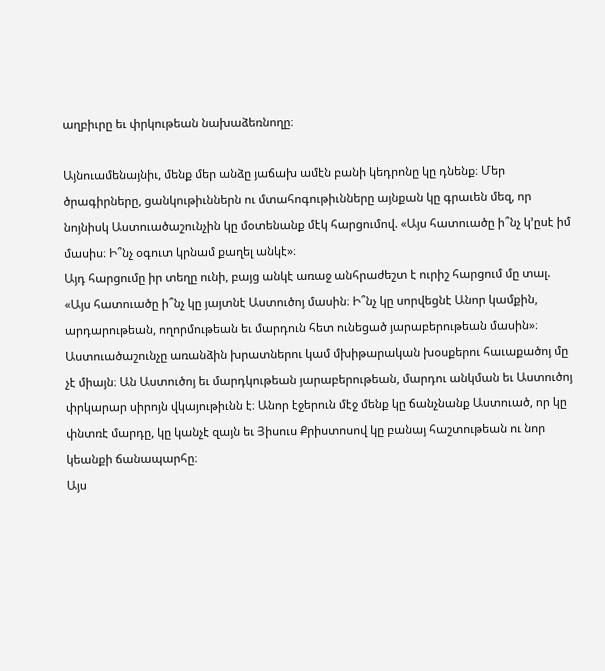աղբիւրը եւ փրկութեան նախաձեռնողը։

Այնուամենայնիւ, մենք մեր անձը յաճախ ամէն բանի կեդրոնը կը դնենք։ Մեր ծրագիրները, ցանկութիւններն ու մտահոգութիւնները այնքան կը գրաւեն մեզ, որ նոյնիսկ Աստուածաշունչին կը մօտենանք մէկ հարցումով. «Այս հատուածը ի՞նչ կ’ըսէ իմ մասիս։ Ի՞նչ օգուտ կրնամ քաղել անկէ»։
Այդ հարցումը իր տեղը ունի, բայց անկէ առաջ անհրաժեշտ է ուրիշ հարցում մը տալ. «Այս հատուածը ի՞նչ կը յայտնէ Աստուծոյ մասին։ Ի՞նչ կը սորվեցնէ Անոր կամքին, արդարութեան, ողորմութեան եւ մարդուն հետ ունեցած յարաբերութեան մասին»։
Աստուածաշունչը առանձին խրատներու կամ մխիթարական խօսքերու հաւաքածոյ մը չէ միայն։ Ան Աստուծոյ եւ մարդկութեան յարաբերութեան, մարդու անկման եւ Աստուծոյ փրկարար սիրոյն վկայութիւնն է։ Անոր էջերուն մէջ մենք կը ճանչնանք Աստուած, որ կը փնտռէ մարդը, կը կանչէ զայն եւ Յիսուս Քրիստոսով կը բանայ հաշտութեան ու նոր կեանքի ճանապարհը։
Այս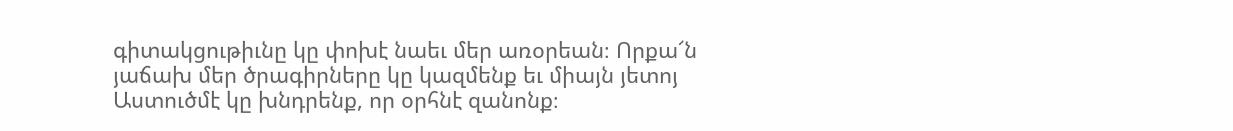գիտակցութիւնը կը փոխէ նաեւ մեր առօրեան։ Որքա՜ն յաճախ մեր ծրագիրները կը կազմենք եւ միայն յետոյ Աստուծմէ կը խնդրենք, որ օրհնէ զանոնք։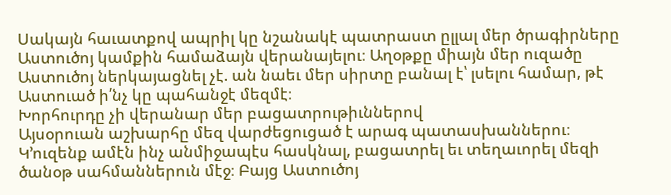Սակայն հաւատքով ապրիլ կը նշանակէ պատրաստ ըլլալ մեր ծրագիրները Աստուծոյ կամքին համաձայն վերանայելու։ Աղօթքը միայն մեր ուզածը Աստուծոյ ներկայացնել չէ. ան նաեւ մեր սիրտը բանալ է՝ լսելու համար, թէ Աստուած ի՛նչ կը պահանջէ մեզմէ։
Խորհուրդը չի վերանար մեր բացատրութիւններով
Այսօրուան աշխարհը մեզ վարժեցուցած է արագ պատասխաններու։ Կ’ուզենք ամէն ինչ անմիջապէս հասկնալ, բացատրել եւ տեղաւորել մեզի ծանօթ սահմաններուն մէջ։ Բայց Աստուծոյ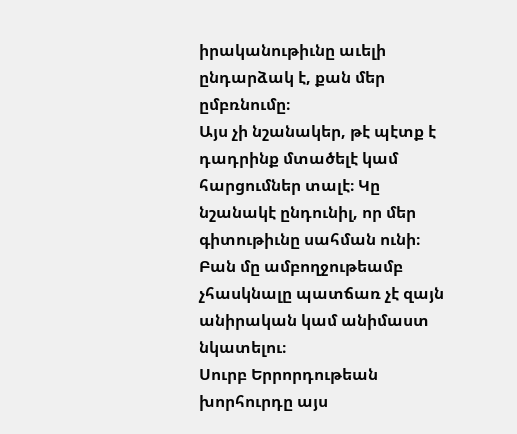իրականութիւնը աւելի ընդարձակ է, քան մեր ըմբռնումը։
Այս չի նշանակեր, թէ պէտք է դադրինք մտածելէ կամ հարցումներ տալէ։ Կը նշանակէ ընդունիլ, որ մեր գիտութիւնը սահման ունի։ Բան մը ամբողջութեամբ չհասկնալը պատճառ չէ զայն անիրական կամ անիմաստ նկատելու։
Սուրբ Երրորդութեան խորհուրդը այս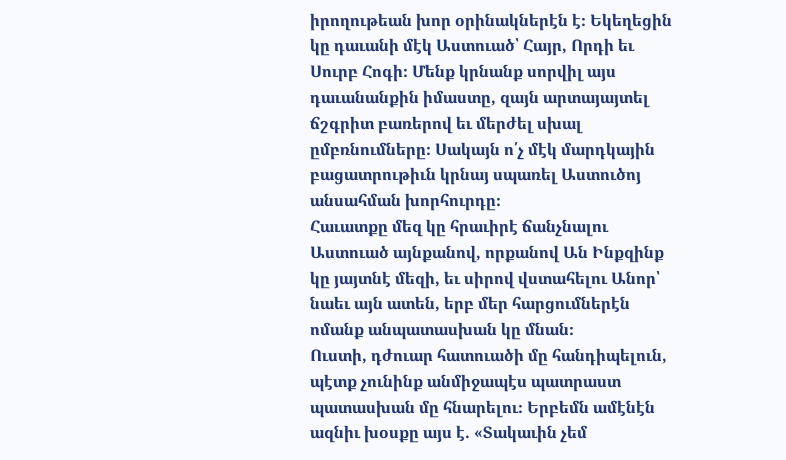իրողութեան խոր օրինակներէն է։ Եկեղեցին կը դաւանի մէկ Աստուած՝ Հայր, Որդի եւ Սուրբ Հոգի։ Մենք կրնանք սորվիլ այս դաւանանքին իմաստը, զայն արտայայտել ճշգրիտ բառերով եւ մերժել սխալ ըմբռնումները։ Սակայն ո՛չ մէկ մարդկային բացատրութիւն կրնայ սպառել Աստուծոյ անսահման խորհուրդը։
Հաւատքը մեզ կը հրաւիրէ ճանչնալու Աստուած այնքանով, որքանով Ան Ինքզինք կը յայտնէ մեզի, եւ սիրով վստահելու Անոր՝ նաեւ այն ատեն, երբ մեր հարցումներէն ոմանք անպատասխան կը մնան։
Ուստի, դժուար հատուածի մը հանդիպելուն, պէտք չունինք անմիջապէս պատրաստ պատասխան մը հնարելու։ Երբեմն ամէնէն ազնիւ խօսքը այս է. «Տակաւին չեմ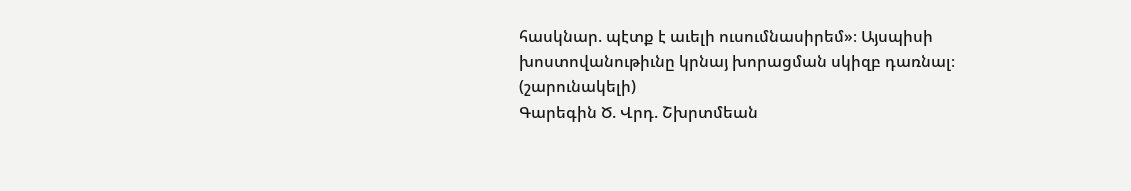հասկնար. պէտք է աւելի ուսումնասիրեմ»։ Այսպիսի խոստովանութիւնը կրնայ խորացման սկիզբ դառնալ։
(շարունակելի)
Գարեգին Ծ. Վրդ. Շխրտմեան